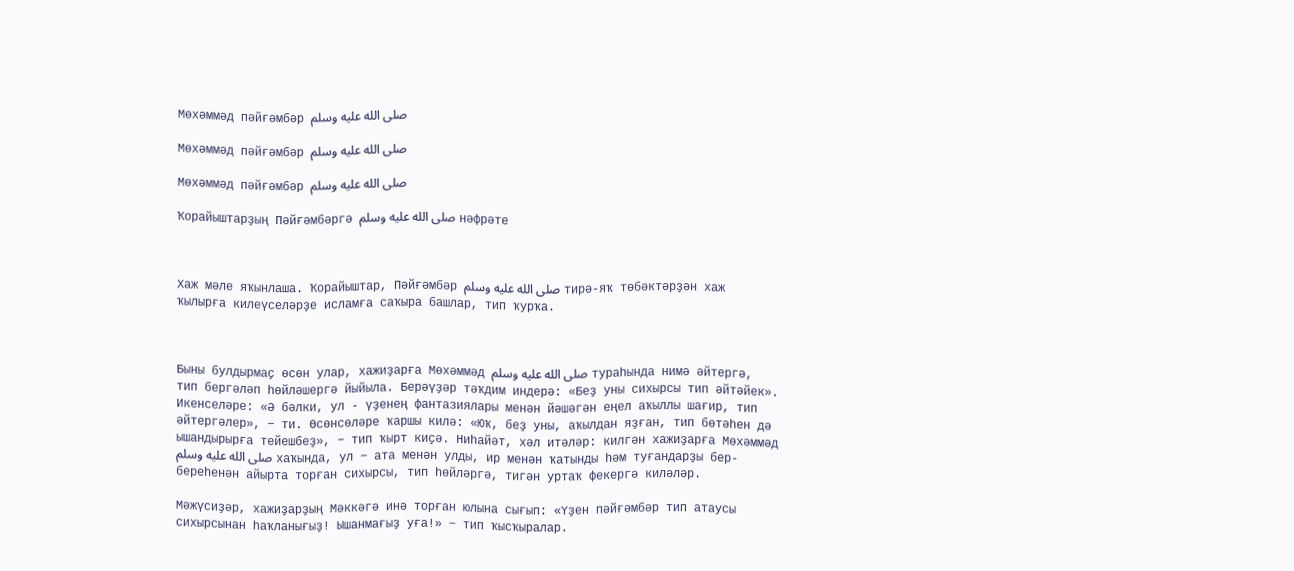Мөхәммәд пәйғәмбәр صلى الله عليه وسلم

Мөхәммәд пәйғәмбәр صلى الله عليه وسلم

Мөхәммәд пәйғәмбәр صلى الله عليه وسلم

Ҡорайыштарҙың Пәйғәмбәргә صلى الله عليه وسلم нәфрәте



Хаж мәле яҡынлаша. Ҡорайыштар, Пәйғәмбәр صلى الله عليه وسلم тирә-яҡ төбәктәрҙән хаж ҡылырға килеүселәрҙе исламға саҡыра башлар, тип ҡурҡа.



Быны булдырмаҫ өсөн улар, хажиҙарға Мөхәммәд صلى الله عليه وسلم тураһында нимә әйтергә, тип бергәләп һөйләшергә йыйыла. Берәүҙәр тәҡдим индерә: «Беҙ уны сихырсы тип әйтәйек». Икенселәре: «Ә бәлки, ул - үҙенең фантазиялары менән йәшәгән еңел аҡыллы шағир, тип әйтергәлер», − ти. Өсөнсөләре ҡаршы килә: «Юҡ, беҙ уны, аҡылдан яҙған, тип бөтәһен дә ышандырырға тейешбеҙ», − тип ҡырт киҫә. Ниһайәт, хәл итәләр: килгән хажиҙарға Мөхәммәд صلى الله عليه وسلم хаҡында, ул − ата менән улды, ир менән ҡатынды һәм туғандарҙы бер-береһенән айырта торған сихырсы, тип һөйләргә, тигән уртаҡ фекергә киләләр.

Мәжүсиҙәр, хажиҙарҙың Мәккәгә инә торған юлына сығып: «Үҙен пәйғәмбәр тип атаусы сихырсынан һаҡланығыҙ! Ышанмағыҙ уға!» − тип ҡысҡыралар.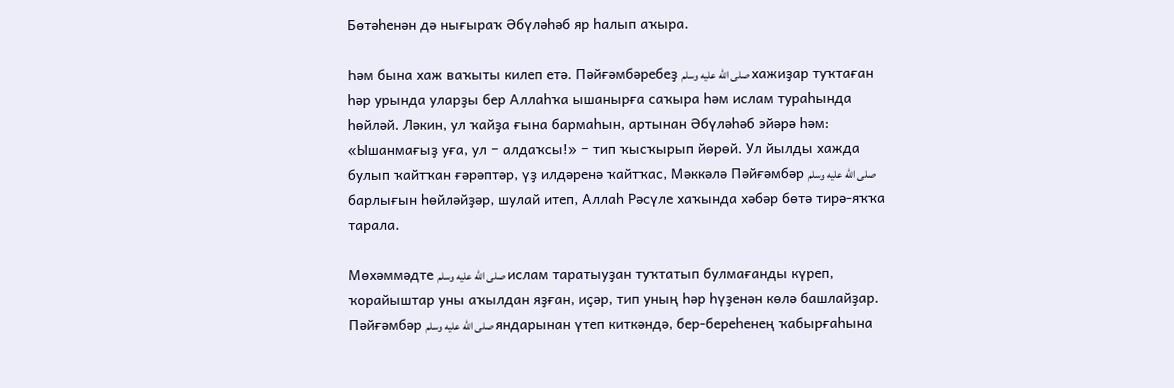Бөтәһенән дә нығыраҡ Әбүләһәб яр һалып аҡыра.

Һәм бына хаж ваҡыты килеп етә. Пәйғәмбәребеҙ صلى الله عليه وسلم хажиҙар туҡтаған һәр урында уларҙы бер Аллаһҡа ышанырға саҡыра һәм ислам тураһында һөйләй. Ләкин, ул ҡайҙа ғына бармаһын, артынан Әбүләһәб эйәрә һәм: «Ышанмағыҙ уға, ул − алдаҡсы!» − тип ҡысҡырып йөрөй. Ул йылды хажда булып ҡайтҡан ғәрәптәр, үҙ илдәренә ҡайтҡас, Мәккәлә Пәйғәмбәр صلى الله عليه وسلم барлығын һөйләйҙәр, шулай итеп, Аллаһ Рәсүле хаҡында хәбәр бөтә тирә-яҡҡа тарала.

Мөхәммәдте صلى الله عليه وسلم ислам таратыуҙан туҡтатып булмағанды күреп, ҡорайыштар уны аҡылдан яҙған, иҫәр, тип уның һәр һүҙенән көлә башлайҙар. Пәйғәмбәр صلى الله عليه وسلم яндарынан үтеп киткәндә, бер-береһенең ҡабырғаһына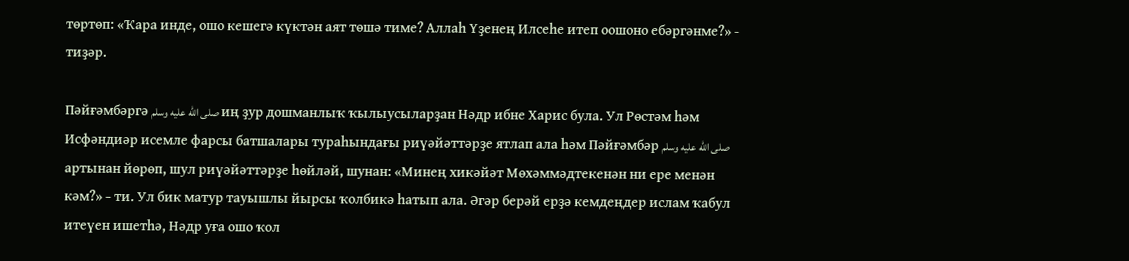төртөп: «Ҡара инде, ошо кешегә күктән аят төшә тиме? Аллаһ Үҙенең Илсеһе итеп оошоно ебәргәнме?» - тиҙәр.

Пәйғәмбәргә صلى الله عليه وسلم иң ҙур дошманлыҡ ҡылыусыларҙан Нәдр ибне Харис була. Ул Рөстәм һәм Исфәндиәр исемле фарсы батшалары тураһындағы риүәйәттәрҙе ятлап ала һәм Пәйғәмбәр صلى الله عليه وسلم артынан йөрөп, шул риүәйәттәрҙе һөйләй, шунан: «Минең хикәйәт Мөхәммәдтекенән ни ере менән кәм?» − ти. Ул бик матур тауышлы йырсы ҡолбикә һатып ала. Әгәр берәй ерҙә кемдеңдер ислам ҡабул итеүен ишетһә, Нәдр уға ошо ҡол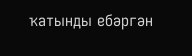ҡатынды ебәргән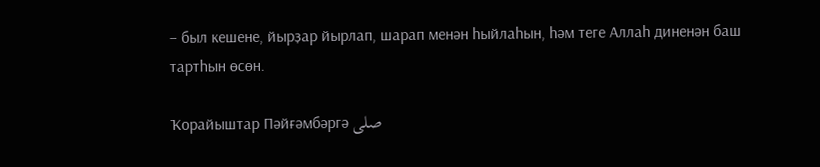− был кешене, йырҙар йырлап, шарап менән һыйлаһын, һәм теге Аллаһ диненән баш тартһын өсөн.

Ҡорайыштар Пәйғәмбәргә صلى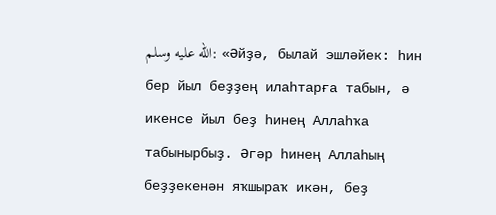الله عليه وسلم: «Әйҙә, былай эшләйек: һин бер йыл беҙҙең илаһтарға табын, ә икенсе йыл беҙ һинең Аллаһҡа табынырбыҙ. Әгәр һинең Аллаһың беҙҙекенән яҡшыраҡ икән, беҙ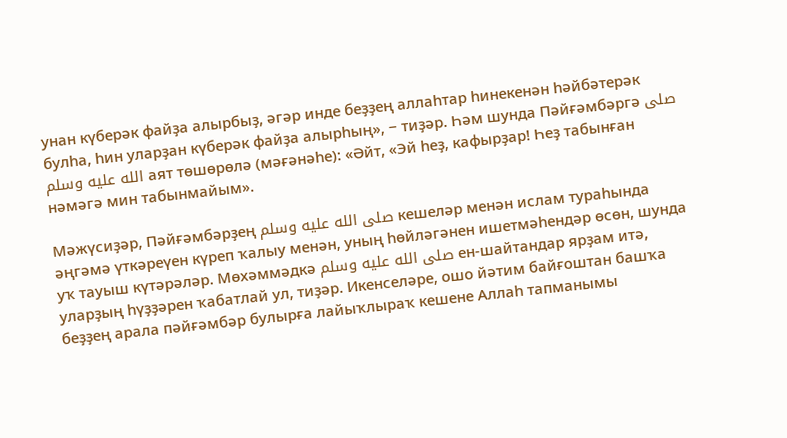унан күберәк файҙа алырбыҙ, әгәр инде беҙҙең аллаһтар һинекенән һәйбәтерәк булһа, һин уларҙан күберәк файҙа алырһың», − тиҙәр. Һәм шунда Пәйғәмбәргә صلى الله عليه وسلم аят төшөрөлә (мәғәнәһе): «Әйт, «Эй һеҙ, кафырҙар! Һеҙ табынған нәмәгә мин табынмайым».

Мәжүсиҙәр, Пәйғәмбәрҙең صلى الله عليه وسلم кешеләр менән ислам тураһында әңгәмә үткәреүен күреп ҡалыу менән, уның һөйләгәнен ишетмәһендәр өсөн, шунда уҡ тауыш күтәрәләр. Мөхәммәдкә صلى الله عليه وسلم ен-шайтандар ярҙам итә, уларҙың һүҙҙәрен ҡабатлай ул, тиҙәр. Икенселәре, ошо йәтим байғоштан башҡа беҙҙең арала пәйғәмбәр булырға лайыҡлыраҡ кешене Аллаһ тапманымы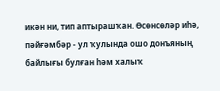икән ни, тип аптырашҡан. Өсөнсөләр иһә, пәйғәмбәр - ул ҡулында ошо донъяның байлығы булған һәм халыҡ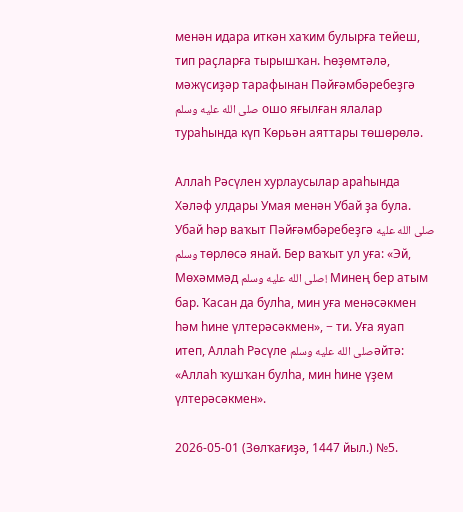менән идара иткән хаҡим булырға тейеш, тип раҫларға тырышҡан. Һөҙөмтәлә, мәжүсиҙәр тарафынан Пәйғәмбәребеҙгә صلى الله عليه وسلم ошо яғылған ялалар тураһында күп Ҡөрьән аяттары төшөрөлә.

Аллаһ Рәсүлен хурлаусылар араһында Хәләф улдары Умая менән Убай ҙа була. Убай һәр ваҡыт Пәйғәмбәребеҙгә صلى الله عليه وسلم төрлөсә янай. Бер ваҡыт ул уға: «Эй, Мөхәммәд صلى الله عليه وسلم! Минең бер атым бар. Ҡасан да булһа, мин уға менәсәкмен һәм һине үлтерәсәкмен», − ти. Уға яуап итеп, Аллаһ Рәсүле صلى الله عليه وسلمәйтә: «Аллаһ ҡушҡан булһа, мин һине үҙем үлтерәсәкмен».

2026-05-01 (Зөлҡағиҙә, 1447 йыл.) №5.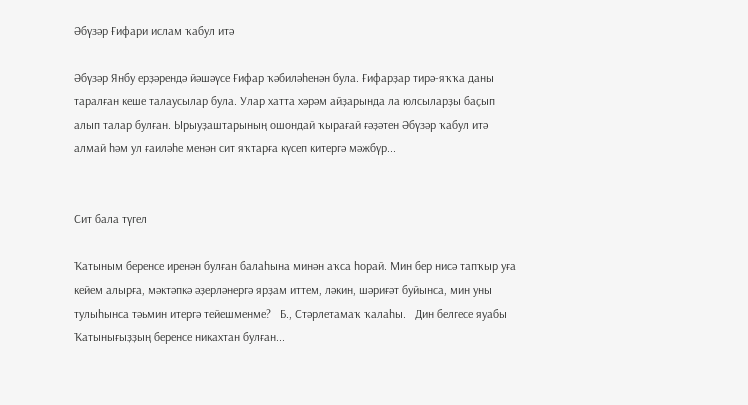Әбүзәр Ғифари ислам ҡабул итә

Әбүзәр Янбу ерҙәрендә йәшәүсе Ғифар ҡәбиләһенән була. Ғифарҙар тирә-яҡҡа даны таралған кеше талаусылар була. Улар хатта хәрәм айҙарында ла юлсыларҙы баҫып алып талар булған. Ырыуҙаштарының ошондай ҡырағай ғәҙәтен Әбүзәр ҡабул итә алмай һәм ул ғаиләһе менән сит яҡтарға күсеп китергә мәжбүр...


Сит бала түгел

Ҡатыным беренсе иренән булған балаһына минән аҡса һорай. Мин бер нисә тапҡыр уға кейем алырға, мәктәпкә әҙерләнергә ярҙам иттем, ләкин, шәриғәт буйынса, мин уны тулыһынса тәьмин итергә тейешменме?   Б., Стәрлетамаҡ ҡалаһы.   Дин белгесе яуабы Ҡатынығыҙҙың беренсе никахтан булған...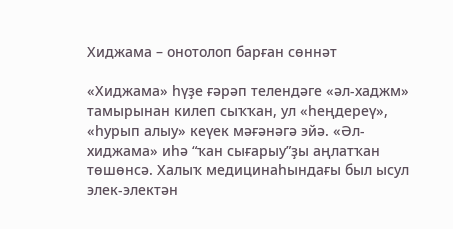Хиджама – онотолоп барған сөннәт

«Хиджама» һүҙе ғәрәп телендәге «әл-хаджм» тамырынан килеп сыҡҡан, ул «һеңдереү», «һурып алыу» кеүек мәғәнәгә эйә. «Әл-хиджама» иһә “ҡан сығарыу”ҙы аңлатҡан төшөнсә. Халыҡ медицинаһындағы был ысул элек-электән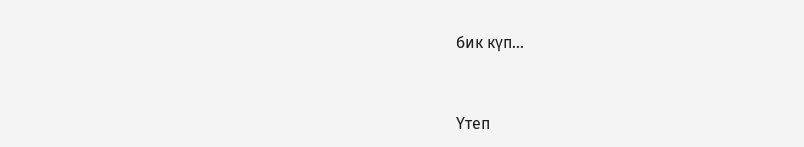бик күп...


Үтеп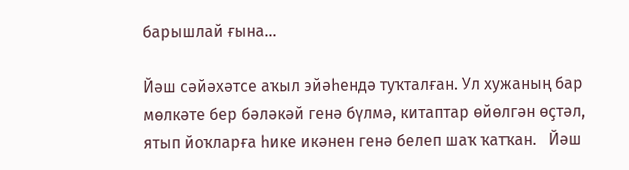барышлай ғына...

Йәш сәйәхәтсе аҡыл эйәһендә туҡталған. Ул хужаның бар мөлкәте бер бәләкәй генә бүлмә, китаптар өйөлгән өҫтәл, ятып йоҡларға һике икәнен генә белеп шаҡ ҡатҡан.   Йәш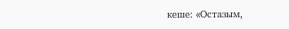кеше: «Остазым,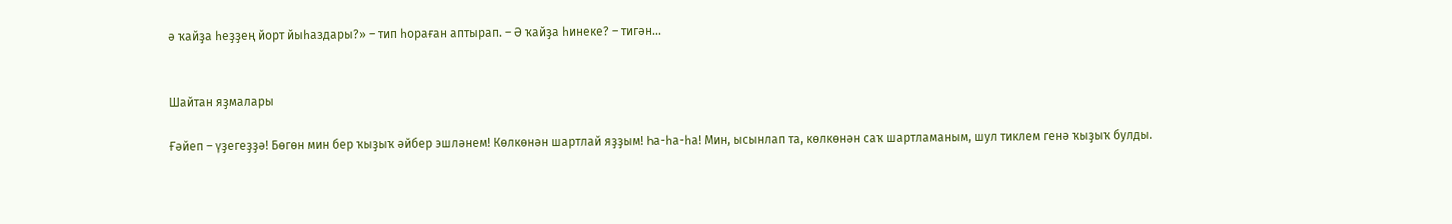ә ҡайҙа һеҙҙең йорт йыһаздары?» – тип һораған аптырап. – Ә ҡайҙа һинеке? – тигән...


Шайтан яҙмалары

Ғәйеп – үҙегеҙҙә! Бөгөн мин бер ҡыҙыҡ әйбер эшләнем! Көлкөнән шартлай яҙҙым! Һа-һа-һа! Мин, ысынлап та, көлкөнән саҡ шартламаным, шул тиклем генә ҡыҙыҡ булды.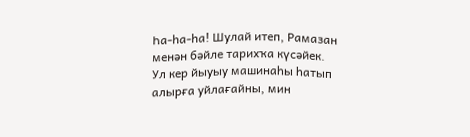Һа-һа-һа! Шулай итеп, Рамазан менән бәйле тарихҡа күсәйек. Ул кер йыуыу машинаһы һатып алырға уйлағайны, мин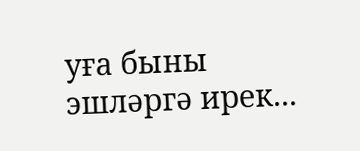уға быны эшләргә ирек...